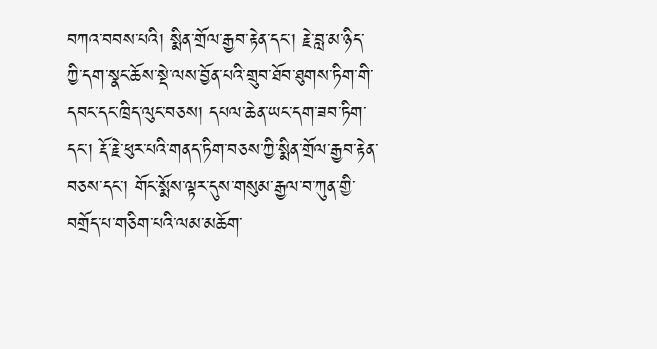བཀའ་བབས་པའི། སྨིན་གྲོལ་རྒྱབ་རྟེན་དང་། རྗེ་བླ་མ་ཉིད་ཀྱི་དག་སྣང་ཆོས་སྡེ་ལས་བྱོན་པའི་གྲུབ་ཐོབ་ཐུགས་ཏིག་གི་དབང་དང་ཁྲིད་ལུང་བཅས། དཔལ་ཆེན་ཡང་དག་ཟབ་ཏིག་དང་། རྡོ་རྗེ་ཕུར་པའི་གནད་ཏིག་བཅས་ཀྱི་སྨིན་གྲོལ་རྒྱབ་རྟེན་བཅས་དང་། གོང་སྨོས་ལྟར་དུས་གསུམ་རྒྱལ་བ་ཀུན་གྱི་བགྲོད་པ་གཅིག་པའི་ལམ་མཆོག་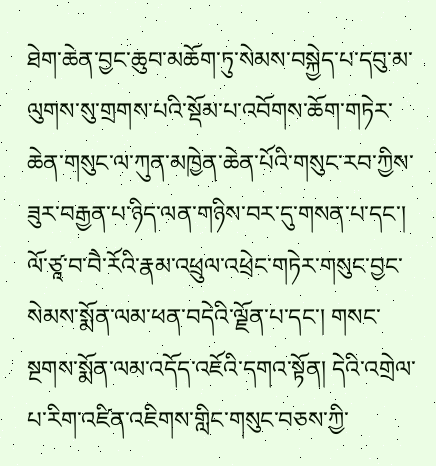ཐེག་ཆེན་བྱང་ཆུབ་མཆོག་ཏུ་སེམས་བསྐྱེད་པ་དབུ་མ་ལུགས་སུ་གྲགས་པའི་སྡོམ་པ་འབོགས་ཆོག་གཏེར་ཆེན་གསུང་ལ་ཀུན་མཁྱེན་ཆེན་པོའི་གསུང་རབ་ཀྱིས་ཟུར་བརྒྱན་པ་ཉིད་ལན་གཉིས་བར་དུ་གསན་པ་དང་། ལོ་ཙཱ་བ་བཻ་རོའི་རྣམ་འཕྲུལ་འཕྲེང་གཏེར་གསུང་བྱང་སེམས་སྨོན་ལམ་ཕན་བདེའི་ལྗོན་པ་དང་། གསང་སྔགས་སྨོན་ལམ་འདོད་འཇོའི་དགའ་སྟོན། དེའི་འགྲེལ་པ་རིག་འཛིན་འཇིགས་གླིང་གསུང་བཅས་ཀྱི་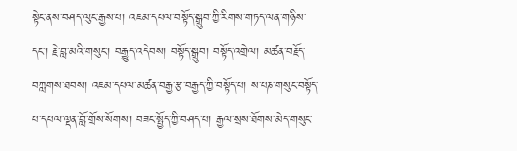སྟེང་ནས་བཤད་ལུང་རྒྱས་པ། འཇམ་དཔལ་བསྟོད་སྒྲུབ་ཀྱི་རིགས་གཏད་ལན་གཉིས་དང་། རྗེ་བླ་མའི་གསུང་། བརྒྱུད་འདེབས། བསྟོད་སྒྲུབ། བསྟོད་འགྲེལ། མཚན་བརྗོད་བཀླགས་ཐབས། འཇམ་དཔལ་མཚན་བརྒྱ་རྩ་བརྒྱད་ཀྱི་བསྟོད་པ། ས་པཎ་གསུང་བསྟོད་པ་དཔལ་ལྡན་བློ་གྲོས་སོགས། བཟང་སྤྱོད་ཀྱི་བཤད་པ། རྒྱལ་སྲས་ཐོགས་མེད་གསུང་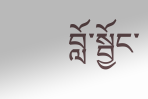བློ་སྦྱོང་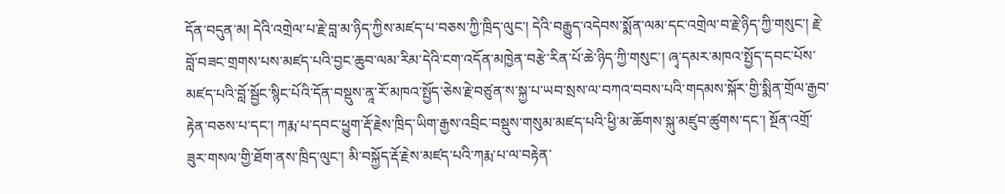དོན་བདུན་མ། དེའི་འགྲེལ་པ་རྗེ་བླ་མ་ཉིད་ཀྱིས་མཛད་པ་བཅས་ཀྱི་ཁྲིད་ལུང་། དེའི་བརྒྱུད་འདེབས་སྨོན་ལམ་དང་འགྲེལ་བ་རྗེ་ཉིད་ཀྱི་གསུང་། རྗེ་བློ་བཟང་གྲགས་པས་མཛད་པའི་བྱང་ཆུབ་ལམ་རིམ་དེའི་ངག་འདོན་མཁྱེན་བརྩེ་རིན་པོ་ཆེ་ཉིད་ཀྱི་གསུང་། ཞྭ་དམར་མཁའ་སྤྱོད་དབང་པོས་མཛད་པའི་བློ་སྦྱོང་སྙིང་པོའི་དོན་བསྡུས་ནཱ་རོ་མཁའ་སྤྱོད་ཅེས་རྗེ་བཙུན་ས་སྐྱ་པ་ཡབ་སྲས་ལ་བཀའ་བབས་པའི་གདམས་སྐོར་གྱི་སྨིན་གྲོལ་རྒྱབ་རྟེན་བཅས་པ་དང་། ཀརྨ་པ་དབང་ཕྱུག་རྡོ་རྗེས་ཁྲིད་ཡིག་རྒྱས་འབྲིང་བསྡུས་གསུམ་མཛད་པའི་ཕྱི་མ་ཆོགས་སྐུ་མཛུབ་ཚུགས་དང་། སྔོན་འགྲོ་ཟུར་གསལ་གྱི་ཐོག་ནས་ཁྲིད་ལུང་། མི་བསྐྱོད་རྡོ་རྗེས་མཛད་པའི་ཀརྨ་པ་ལ་བརྟེན་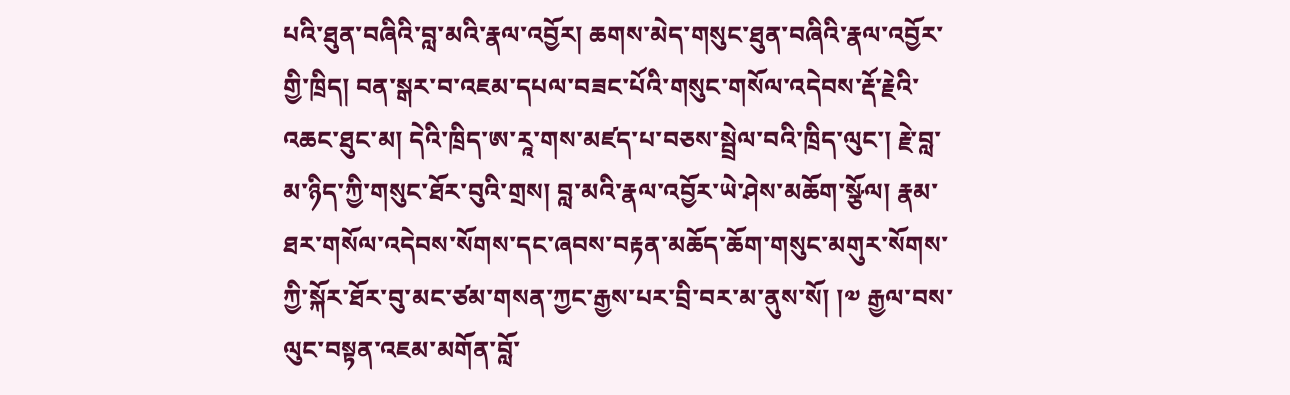པའི་ཐུན་བཞིའི་བླ་མའི་རྣལ་འབྱོར། ཆགས་མེད་གསུང་ཐུན་བཞིའི་རྣལ་འབྱོར་གྱི་ཁྲིད། བན་སྒར་བ་འཇམ་དཔལ་བཟང་པོའི་གསུང་གསོལ་འདེབས་རྡོ་རྗེའི་འཆང་ཐུང་མ། དེའི་ཁྲིད་ཨ་རཱ་གས་མཛད་པ་བཅས་སྦྲེལ་བའི་ཁྲིད་ལུང་། རྗེ་བླ་མ་ཉིད་ཀྱི་གསུང་ཐོར་བུའི་གྲས། བླ་མའི་རྣལ་འབྱོར་ཡེ་ཤེས་མཆོག་སྩོལ། རྣམ་ཐར་གསོལ་འདེབས་སོགས་དང་ཞབས་བརྟན་མཆོད་ཆོག་གསུང་མགུར་སོགས་ཀྱི་སྐོར་ཐོར་བུ་མང་ཙམ་གསན་ཀྱང་རྒྱས་པར་བྲི་བར་མ་ནུས་སོ། །༧ རྒྱལ་བས་ལུང་བསྟན་འཇམ་མགོན་བློ་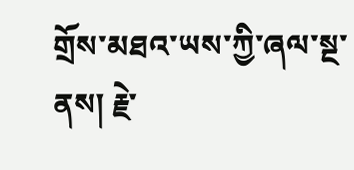གྲོས་མཐའ་ཡས་ཀྱི་ཞལ་སྔ་ནས། རྗེ་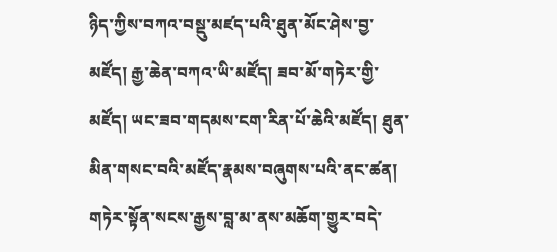ཉིད་ཀྱིས་བཀའ་བསྡུ་མཛད་པའི་ཐུན་མོང་ཤེས་བྱ་མཛོད། རྒྱ་ཆེན་བཀའ་ཡི་མཛོད། ཟབ་མོ་གཏེར་གྱི་མཛོད། ཡང་ཟབ་གདམས་ངག་རིན་པོ་ཆེའི་མཛོད། ཐུན་མིན་གསང་བའི་མཛོད་རྣམས་བཞུགས་པའི་ནང་ཚན། གཏེར་སྟོན་སངས་རྒྱས་བླ་མ་ནས་མཆོག་གྱུར་བདེ་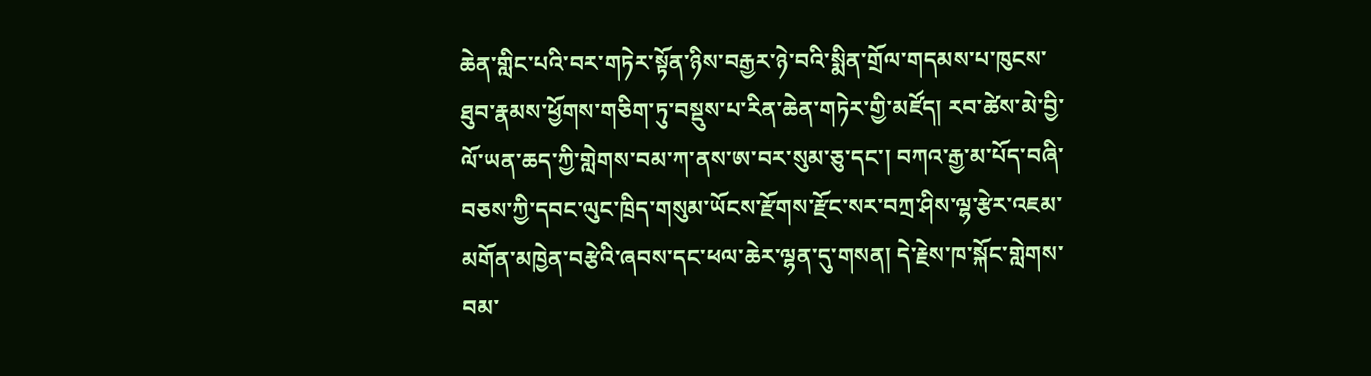ཆེན་གླིང་པའི་བར་གཏེར་སྟོན་ཉིས་བརྒྱར་ཉེ་བའི་སྨིན་གྲོལ་གདམས་པ་ཁུངས་ཐུབ་རྣམས་ཕྱོགས་གཅིག་ཏུ་བསྡུས་པ་རིན་ཆེན་གཏེར་གྱི་མཛོད། རབ་ཚེས་མེ་བྱི་ལོ་ཡན་ཆད་ཀྱི་གླེགས་བམ་ཀ་ནས་ཨ་བར་སུམ་ཅུ་དང་། བཀའ་རྒྱ་མ་པོད་བཞི་བཅས་ཀྱི་དབང་ལུང་ཁྲིད་གསུམ་ཡོངས་རྫོགས་རྫོང་སར་བཀྲ་ཤིས་ལྷ་རྩེར་འཇམ་མགོན་མཁྱེན་བརྩེའི་ཞབས་དང་ཕལ་ཆེར་ལྷན་དུ་གསན། དེ་རྗེས་ཁ་སྐོང་གླེགས་བམ་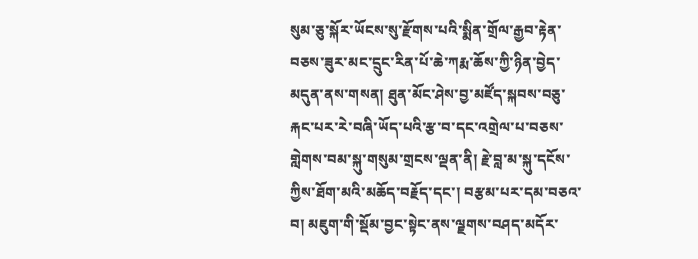སུམ་ཅུ་སྐོར་ཡོངས་སུ་རྫོགས་པའི་སྨིན་གྲོལ་རྒྱབ་རྟེན་བཅས་ཟུར་མང་དྲུང་རིན་པོ་ཆེ་ཀརྨ་ཆོས་ཀྱི་ཉིན་བྱེད་མདུན་ནས་གསན། ཐུན་མོང་ཤེས་བྱ་མཛོད་སྐབས་བཅུ་རྐང་པར་རེ་བཞི་ཡོད་པའི་རྩ་བ་དང་འགྲེལ་པ་བཅས་གླེགས་བམ་སྐུ་གསུམ་གྲངས་ལྡན་ནི། རྗེ་བླ་མ་སྐུ་དངོས་ཀྱིས་ཐོག་མའི་མཆོད་བརྗོད་དང་། བརྩམ་པར་དམ་བཅའ་བ། མཇུག་གི་སྡོམ་བྱང་སྟེང་ནས་ལྗགས་བཤད་མདོར་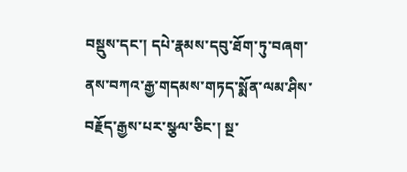བསྡུས་དང་། དཔེ་རྣམས་དབུ་ཐོག་ཏུ་བཞག་ནས་བཀའ་རྒྱ་གདམས་གཏད་སྨོན་ལམ་ཤིས་བརྗོད་རྒྱས་པར་སྩལ་ཅིང་། སྔ་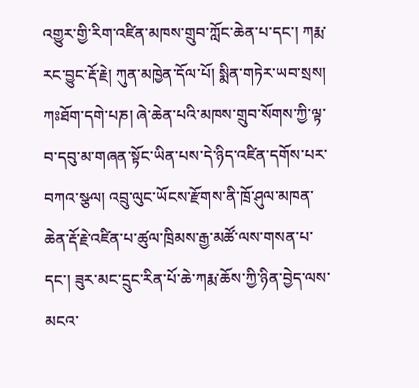འགྱུར་གྱི་རིག་འཛིན་མཁས་གྲུབ་ཀློང་ཆེན་པ་དང་། ཀརྨ་རང་བྱུང་རྡོ་རྗེ། ཀུན་མཁྱེན་དོལ་པོ། སྨིན་གཏེར་ཡབ་སྲས། ཀཿཐོག་དགེ་པཎ། ཞེ་ཆེན་པའི་མཁས་གྲུབ་སོགས་ཀྱི་ལྟ་བ་དབུ་མ་གཞན་སྟོང་ཡིན་པས་དེ་ཉིད་འཛིན་དགོས་པར་བཀའ་སྩལ། འབྲུ་ལུང་ཡོངས་རྫོགས་ནི་ཁྲོ་ཤུལ་མཁན་ཆེན་རྡོ་རྗེ་འཛིན་པ་ཚུལ་ཁྲིམས་རྒྱ་མཚོ་ལས་གསན་པ་དང་། ཟུར་མང་དྲུང་རིན་པོ་ཆེ་ཀརྨ་ཆོས་ཀྱི་ཉིན་བྱེད་ལས་མངའ་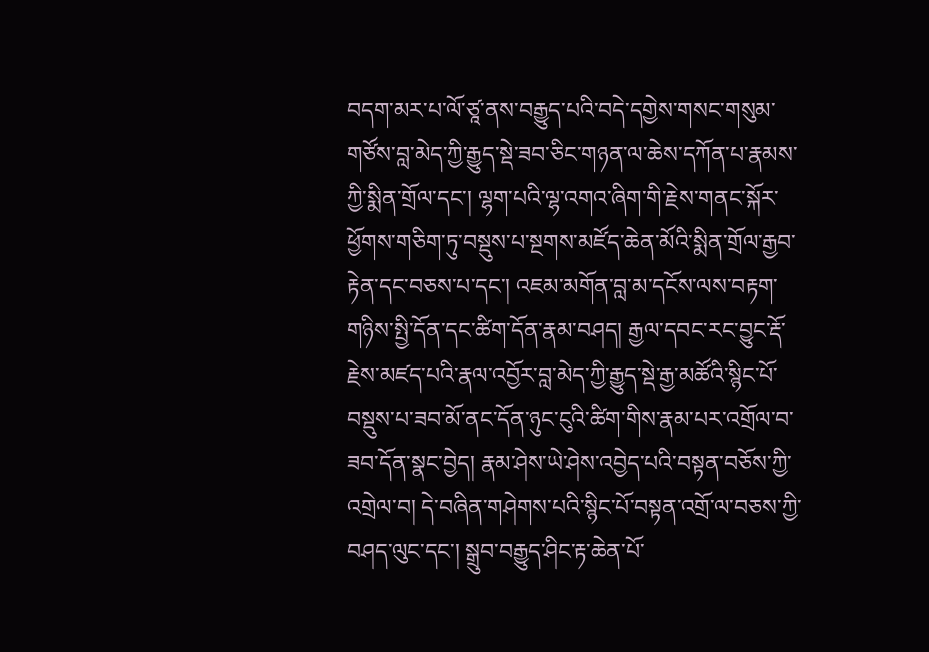བདག་མར་པ་ལོ་ཙཱ་ནས་བརྒྱུད་པའི་བདེ་དགྱེས་གསང་གསུམ་གཙོས་བླ་མེད་ཀྱི་རྒྱུད་སྡེ་ཟབ་ཅིང་གཉན་ལ་ཆེས་དཀོན་པ་རྣམས་ཀྱི་སྨིན་གྲོལ་དང་། ལྷག་པའི་ལྷ་འགའ་ཞིག་གི་རྗེས་གནང་སྐོར་ཕྱོགས་གཅིག་ཏུ་བསྡུས་པ་སྔགས་མཛོད་ཆེན་མོའི་སྨིན་གྲོལ་རྒྱབ་རྟེན་དང་བཅས་པ་དང་། འཇམ་མགོན་བླ་མ་དངོས་ལས་བརྟག་གཉིས་སྤྱི་དོན་དང་ཚིག་དོན་རྣམ་བཤད། རྒྱལ་དབང་རང་བྱུང་རྡོ་རྗེས་མཛད་པའི་རྣལ་འབྱོར་བླ་མེད་ཀྱི་རྒྱུད་སྡེ་རྒྱ་མཚོའི་སྙིང་པོ་བསྡུས་པ་ཟབ་མོ་ནང་དོན་ཉུང་ངུའི་ཚིག་གིས་རྣམ་པར་འགྲོལ་བ་ཟབ་དོན་སྣང་བྱེད། རྣམ་ཤེས་ཡེ་ཤེས་འབྱེད་པའི་བསྟན་བཅོས་ཀྱི་འགྲེལ་བ། དེ་བཞིན་གཤེགས་པའི་སྙིང་པོ་བསྟན་འགྲོ་ལ་བཅས་ཀྱི་བཤད་ལུང་དང་། སྒྲུབ་བརྒྱུད་ཤིང་རྟ་ཆེན་པོ་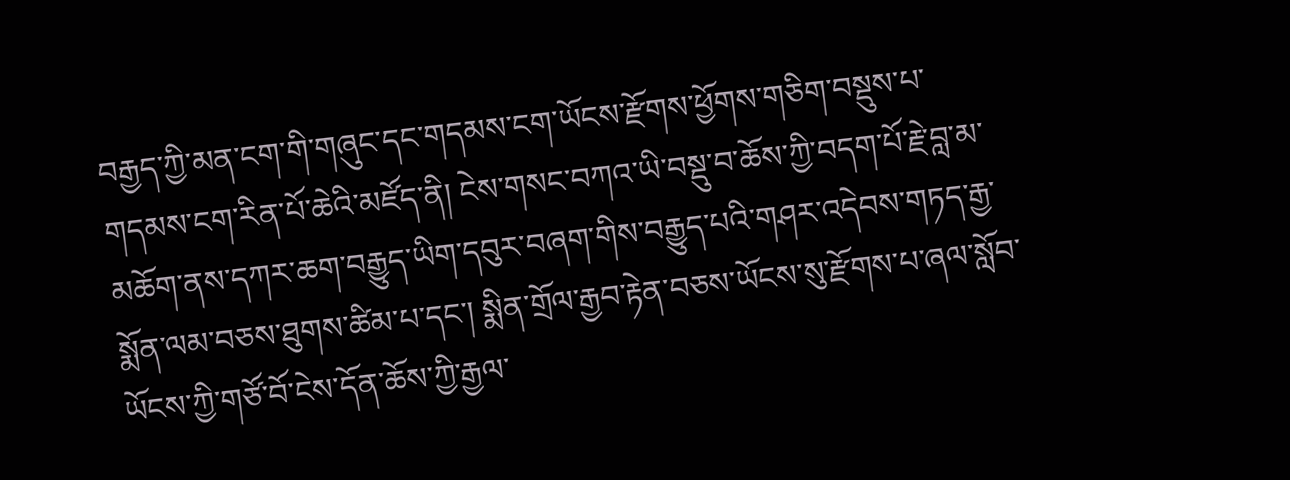བརྒྱད་ཀྱི་མན་ངག་གི་གཞུང་དང་གདམས་ངག་ཡོངས་རྫོགས་ཕྱོགས་གཅིག་བསྡུས་པ་གདམས་ངག་རིན་པོ་ཆེའི་མཛོད་ནི། ངེས་གསང་བཀའ་ཡི་བསྡུ་བ་ཆོས་ཀྱི་བདག་པོ་རྗེ་བླ་མ་མཆོག་ནས་དཀར་ཆག་བརྒྱུད་ཡིག་དབུར་བཞག་གིས་བརྒྱུད་པའི་གཤར་འདེབས་གཏད་རྒྱ་སྨོན་ལམ་བཅས་ཐུགས་ཚིམ་པ་དང་། སྨིན་གྲོལ་རྒྱབ་རྟེན་བཅས་ཡོངས་སུ་རྫོགས་པ་ཞལ་སློབ་ཡོངས་ཀྱི་གཙོ་བོ་ངེས་དོན་ཆོས་ཀྱི་རྒྱལ་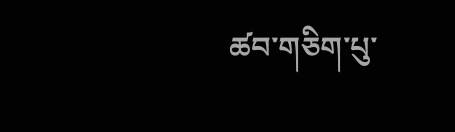ཚབ་གཅིག་པུ་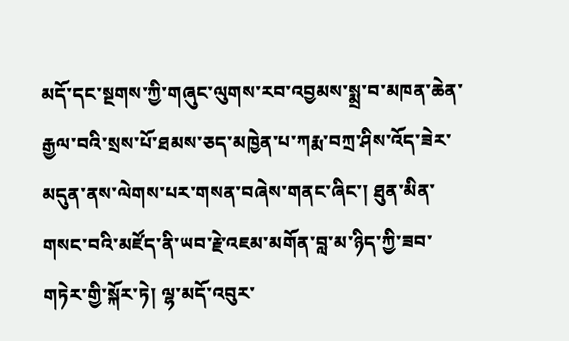མདོ་དང་སྔགས་ཀྱི་གཞུང་ལུགས་རབ་འབྱམས་སྨྲ་བ་མཁན་ཆེན་རྒྱལ་བའི་སྲས་པོ་ཐམས་ཅད་མཁྱེན་པ་ཀརྨ་བཀྲ་ཤིས་འོད་ཟེར་མདུན་ནས་ལེགས་པར་གསན་བཞེས་གནང་ཞིང་། ཐུན་མིན་གསང་བའི་མཛོད་ནི་ཡབ་རྗེ་འཇམ་མགོན་བླ་མ་ཉིད་ཀྱི་ཟབ་གཏེར་གྱི་སྐོར་ཏེ། ལྷ་མདོ་འབུར་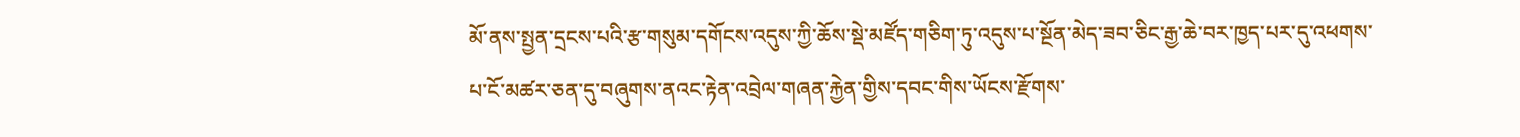མོ་ནས་སྤྱན་དྲངས་པའི་རྩ་གསུམ་དགོངས་འདུས་ཀྱི་ཆོས་སྡེ་མཛོད་གཅིག་ཏུ་འདུས་པ་སྔོན་མེད་ཟབ་ཅིང་རྒྱ་ཆེ་བར་ཁྱད་པར་དུ་འཕགས་པ་ངོ་མཚར་ཅན་དུ་བཞུགས་ནའང་རྟེན་འབྲེལ་གཞན་རྐྱེན་གྱིས་དབང་གིས་ཡོངས་རྫོགས་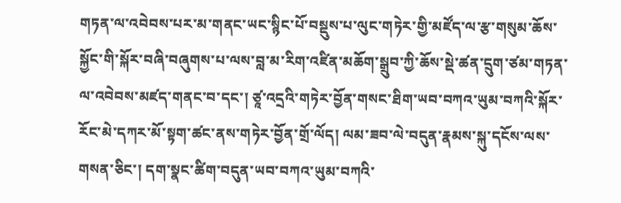གཏན་ལ་འབེབས་པར་མ་གནང་ཡང་སྙིང་པོ་བསྡུས་པ་ལུང་གཏེར་གྱི་མཛོད་ལ་རྩ་གསུམ་ཆོས་སྐྱོང་གི་སྐོར་བཞི་བཞུགས་པ་ལས་བླ་མ་རིག་འཛིན་མཆོག་སྒྲུབ་ཀྱི་ཆོས་སྡེ་ཚན་དྲུག་ཙམ་གཏན་ལ་འབེབས་མཛད་གནང་བ་དང་། ཙཱ་འདྲའི་གཏེར་བྱོན་གསང་ཐིག་ཡབ་བཀའ་ཡུམ་བཀའི་སྐོར་རོང་མེ་དཀར་མོ་སྟག་ཚང་ནས་གཏེར་བྱོན་གྲོ་ལོད། ལམ་ཟབ་ལེ་བདུན་རྣམས་སྐུ་དངོས་ལས་གསན་ཅིང་། དག་སྣང་ཚིག་བདུན་ཡབ་བཀའ་ཡུམ་བཀའི་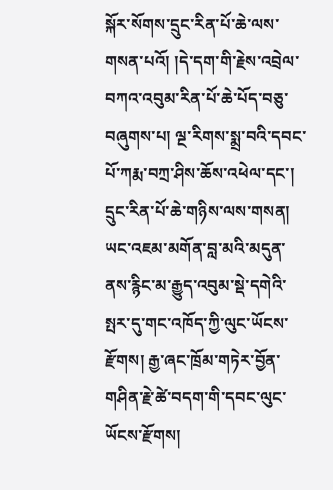སྐོར་སོགས་དྲུང་རིན་པོ་ཆེ་ལས་གསན་པའོ། །དེ་དག་གི་རྗེས་འབྲེལ་བཀའ་འབུམ་རིན་པོ་ཆེ་པོད་བཅུ་བཞུགས་པ། ལྔ་རིགས་སྨྲ་བའི་དབང་པོ་ཀརྨ་བཀྲ་ཤིས་ཆོས་འཕེལ་དང་། དྲུང་རིན་པོ་ཆེ་གཉིས་ལས་གསན། ཡང་འཇམ་མགོན་བླ་མའི་མདུན་ནས་རྙིང་མ་རྒྱུད་འབུམ་སྡེ་དགེའི་སྤར་དུ་གང་འཁོད་ཀྱི་ལུང་ཡོངས་རྫོགས། རྒྱ་ཞང་ཁྲོམ་གཏེར་བྱོན་གཤིན་རྗེ་ཚེ་བདག་གི་དབང་ལུང་ཡོངས་རྫོགས།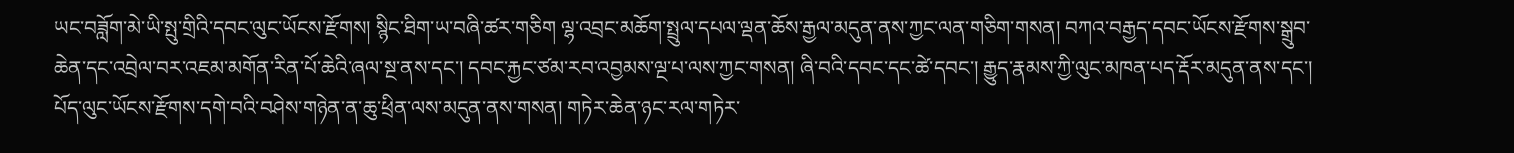ཡང་བཟློག་མེ་ཡི་སྤུ་གྲིའི་དབང་ལུང་ཡོངས་རྫོགས། སྙིང་ཐིག་ཡ་བཞི་ཚར་གཅིག ལྷ་འབྲང་མཆོག་སྤྲུལ་དཔལ་ལྡན་ཆོས་རྒྱལ་མདུན་ནས་ཀྱང་ལན་གཅིག་གསན། བཀའ་བརྒྱད་དབང་ཡོངས་རྫོགས་སྒྲུབ་ཆེན་དང་འབྲེལ་བར་འཇམ་མགོན་རིན་པོ་ཆེའི་ཞལ་སྔ་ནས་དང་། དབང་རྐྱང་ཙམ་རབ་འབྱམས་ལྔ་པ་ལས་ཀྱང་གསན། ཞི་བའི་དབང་དང་ཚེ་དབང་། རྒྱུད་རྣམས་ཀྱི་ལུང་མཁན་པད་རྡོར་མདུན་ནས་དང་། པོད་ལུང་ཡོངས་རྫོགས་དགེ་བའི་བཤེས་གཉེན་ན་ཆུ་ཕྲིན་ལས་མདུན་ནས་གསན། གཏེར་ཆེན་ཉང་རལ་གཏེར་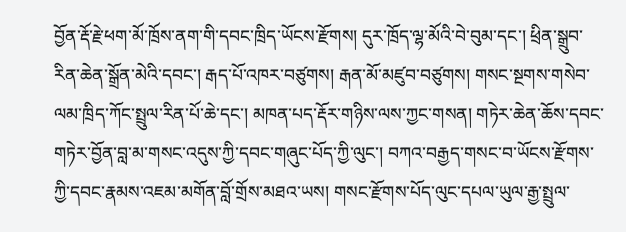བྱོན་རྡོ་རྗེ་ཕག་མོ་ཁྲོས་ནག་གི་དབང་ཁྲིད་ཡོངས་རྫོགས། དུར་ཁྲོད་ལྷ་མོའི་བེ་བུམ་དང་། ཕྲིན་སྒྲུབ་རིན་ཆེན་སྒྲོན་མེའི་དབང་། རྒད་པོ་འཁར་བཙུགས། རྒན་མོ་མཛུབ་བཙུགས། གསང་སྔགས་གསེབ་ལམ་ཁྲིད་ཀོང་སྤྲུལ་རིན་པོ་ཆེ་དང་། མཁན་པད་རྡོར་གཉིས་ལས་ཀྱང་གསན། གཏེར་ཆེན་ཆོས་དབང་གཏེར་བྱོན་བླ་མ་གསང་འདུས་ཀྱི་དབང་གཞུང་པོད་ཀྱི་ལུང་། བཀའ་བརྒྱད་གསང་བ་ཡོངས་རྫོགས་ཀྱི་དབང་རྣམས་འཇམ་མགོན་བློ་གྲོས་མཐའ་ཡས། གསང་རྫོགས་པོད་ལུང་དཔལ་ཡུལ་རྒྱ་སྤྲུལ་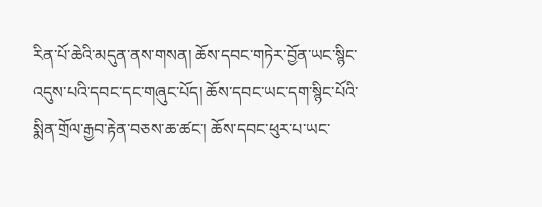རིན་པོ་ཆེའི་མདུན་ནས་གསན། ཆོས་དབང་གཏེར་བྱོན་ཡང་སྙིང་འདུས་པའི་དབང་དང་གཞུང་པོད། ཆོས་དབང་ཡང་དག་སྙིང་པོའི་སྨིན་གྲོལ་རྒྱབ་རྟེན་བཅས་ཆ་ཚང་། ཆོས་དབང་ཕུར་པ་ཡང་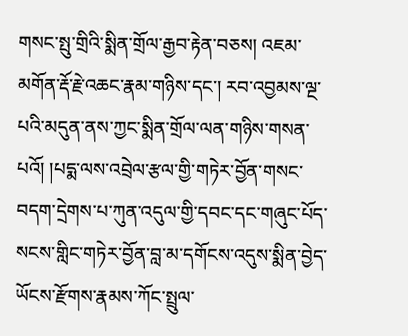གསང་སྤུ་གྲིའི་སྨིན་གྲོལ་རྒྱབ་རྟེན་བཅས། འཇམ་མགོན་རྡོ་རྗེ་འཆང་རྣམ་གཉིས་དང་། རབ་འབྱམས་ལྔ་པའི་མདུན་ནས་ཀྱང་སྨིན་གྲོལ་ལན་གཉིས་གསན་པའོ། །པདྨ་ལས་འབྲེལ་རྩལ་གྱི་གཏེར་བྱོན་གསང་བདག་དྲེགས་པ་ཀུན་འདུལ་གྱི་དབང་དང་གཞུང་པོད་སངས་གླིང་གཏེར་བྱོན་བླ་མ་དགོངས་འདུས་སྨིན་བྱེད་ཡོངས་རྫོགས་རྣམས་ཀོང་སྤྲུལ་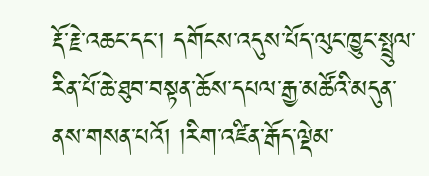རྡོ་རྗེ་འཆང་དང་། དགོངས་འདུས་པོད་ལུང་ཁྱུང་སྤྲུལ་རིན་པོ་ཆེ་ཐུབ་བསྟན་ཆོས་དཔལ་རྒྱ་མཚོའི་མདུན་ནས་གསན་པའོ། །རིག་འཛིན་རྒོད་ལྡེམ་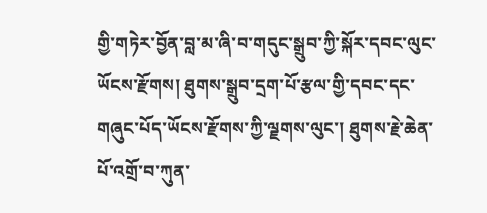གྱི་གཏེར་བྱོན་བླ་མ་ཞི་བ་གདུང་སྒྲུབ་ཀྱི་སྐོར་དབང་ལུང་ཡོངས་རྫོགས། ཐུགས་སྒྲུབ་དྲག་པོ་རྩལ་གྱི་དབང་དང་གཞུང་པོད་ཡོངས་རྫོགས་ཀྱི་ལྗགས་ལུང་། ཐུགས་རྗེ་ཆེན་པོ་འགྲོ་བ་ཀུན་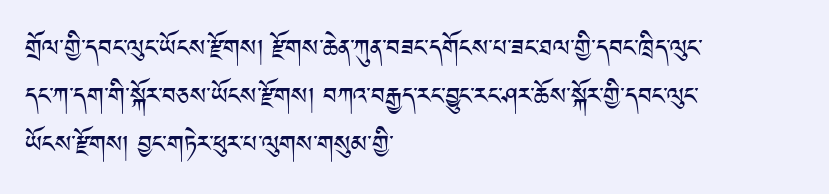གྲོལ་གྱི་དབང་ལུང་ཡོངས་རྫོགས། རྫོགས་ཆེན་ཀུན་བཟང་དགོངས་པ་ཟང་ཐལ་གྱི་དབང་ཁྲིད་ལུང་དང་ཀ་དག་གི་སྐོར་བཅས་ཡོངས་རྫོགས། བཀའ་བརྒྱད་རང་བྱུང་རང་ཤར་ཆོས་སྐོར་གྱི་དབང་ལུང་ཡོངས་རྫོགས། བྱང་གཏེར་ཕུར་པ་ལུགས་གསུམ་གྱི་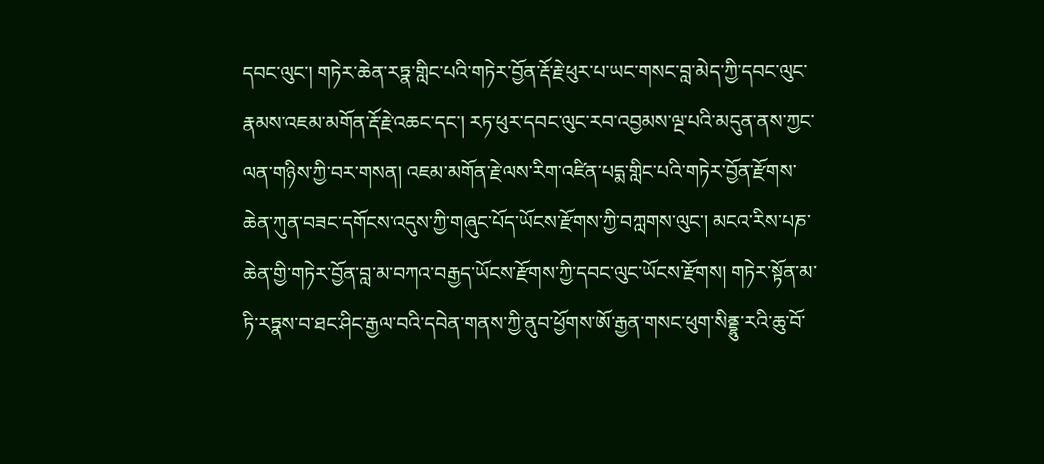དབང་ལུང་། གཏེར་ཆེན་རཏྣ་གླིང་པའི་གཏེར་བྱོན་རྡོ་རྗེ་ཕུར་པ་ཡང་གསང་བླ་མེད་ཀྱི་དབང་ལུང་རྣམས་འཇམ་མགོན་རྡོ་རྗེ་འཆང་དང་། རཏ་ཕུར་དབང་ལུང་རབ་འབྱམས་ལྔ་པའི་མདུན་ནས་ཀྱང་ལན་གཉིས་ཀྱི་བར་གསན། འཇམ་མགོན་རྗེ་ལས་རིག་འཛིན་པདྨ་གླིང་པའི་གཏེར་བྱོན་རྫོགས་ཆེན་ཀུན་བཟང་དགོངས་འདུས་ཀྱི་གཞུང་པོད་ཡོངས་རྫོགས་ཀྱི་བཀླགས་ལུང་། མངའ་རིས་པཎ་ཆེན་གྱི་གཏེར་བྱོན་བླ་མ་བཀའ་བརྒྱད་ཡོངས་རྫོགས་ཀྱི་དབང་ལུང་ཡོངས་རྫོགས། གཏེར་སྟོན་མ་ཏི་རཏྣས་བ་ཐང་ཤིང་རྒྱལ་བའི་དབེན་གནས་ཀྱི་ནུབ་ཕྱོགས་ཨོ་རྒྱན་གསང་ཕུག་སིནྡྷུ་རའི་ཆུ་བོ་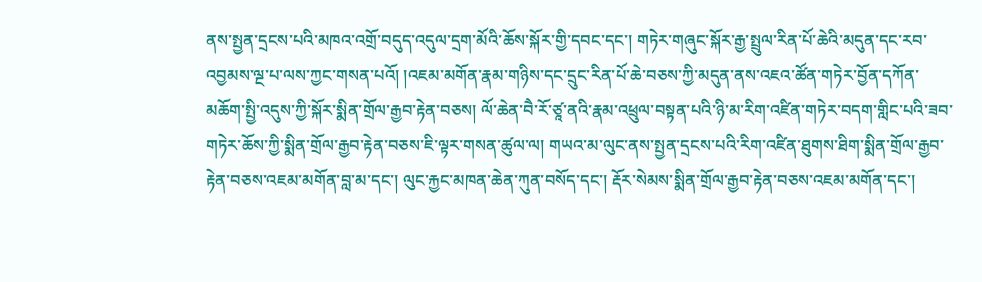ནས་སྤྱན་དྲངས་པའི་མཁའ་འགྲོ་བདུད་འདུལ་དྲག་མོའི་ཆོས་སྐོར་གྱི་དབང་དང་། གཏེར་གཞུང་སྐོར་རྒྱ་སྤྲུལ་རིན་པོ་ཆེའི་མདུན་དང་རབ་འབྱམས་ལྔ་པ་ལས་ཀྱང་གསན་པའོ། །འཇམ་མགོན་རྣམ་གཉིས་དང་དྲུང་རིན་པོ་ཆེ་བཅས་ཀྱི་མདུན་ནས་འཇའ་ཚོན་གཏེར་བྱོན་དཀོན་མཆོག་སྤྱི་འདུས་ཀྱི་སྐོར་སྨིན་གྲོལ་རྒྱབ་རྟེན་བཅས། ལོ་ཆེན་བཻ་རོ་ཙཱ་ནའི་རྣམ་འཕྲུལ་བསྟན་པའི་ཉི་མ་རིག་འཛིན་གཏེར་བདག་གླིང་པའི་ཟབ་གཏེར་ཆོས་ཀྱི་སྨིན་གྲོལ་རྒྱབ་རྟེན་བཅས་ཇི་ལྟར་གསན་ཚུལ་ལ། གཡའ་མ་ལུང་ནས་སྤྱན་དྲངས་པའི་རིག་འཛིན་ཐུགས་ཐིག་སྨིན་གྲོལ་རྒྱབ་རྟེན་བཅས་འཇམ་མགོན་བླ་མ་དང་། ལུང་རྐྱང་མཁན་ཆེན་ཀུན་བསོད་དང་། རྡོར་སེམས་སྨིན་གྲོལ་རྒྱབ་རྟེན་བཅས་འཇམ་མགོན་དང་།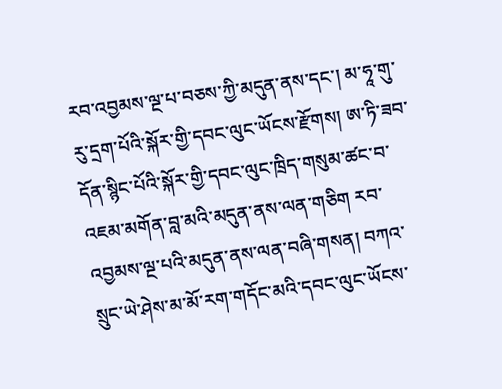རབ་འབྱམས་ལྔ་པ་བཅས་ཀྱི་མདུན་ནས་དང་། མ་ཧཱ་གུ་རུ་དྲག་པོའི་སྐོར་གྱི་དབང་ལུང་ཡོངས་རྫོགས། ཨ་ཏི་ཟབ་དོན་སྙིང་པོའི་སྐོར་གྱི་དབང་ལུང་ཁྲིད་གསུམ་ཚང་བ་འཇམ་མགོན་བླ་མའི་མདུན་ནས་ལན་གཅིག རབ་འབྱམས་ལྔ་པའི་མདུན་ནས་ལན་བཞི་གསན། བཀའ་སྲུང་ཡེ་ཤེས་མ་མོ་རག་གདོང་མའི་དབང་ལུང་ཡོངས་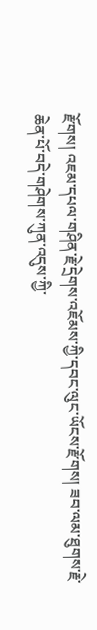རྫོགས། འཇམ་དཔལ་གཤིན་རྗེ་དྲེགས་འཇོམས་ཀྱི་དབང་ལུང་ཡོངས་རྫོགས། ཟབ་ལམ་ཐུགས་རྗེ་ཆེན་པོ་བདེ་གཤེགས་ཀུན་འདུས་ཀྱི་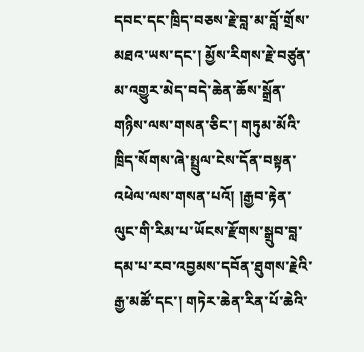དབང་དང་ཁྲིད་བཅས་རྗེ་བླ་མ་བློ་གྲོས་མཐའ་ཡས་དང་། མྱོས་རིགས་རྗེ་བཙུན་མ་འགྱུར་མེད་བདེ་ཆེན་ཆོས་སྒྲོན་གཉིས་ལས་གསན་ཅིང་། གཏུམ་མོའི་ཁྲིད་སོགས་ཞེ་སྤྲུལ་ངེས་དོན་བསྟན་འཕེལ་ལས་གསན་པའོ། །རྒྱབ་རྟེན་ལུང་གི་རིམ་པ་ཡོངས་རྫོགས་སྒྲུབ་བླ་དམ་པ་རབ་འབྱམས་དབོན་ཐུགས་རྗེའི་རྒྱ་མཚོ་དང་། གཏེར་ཆེན་རིན་པོ་ཆེའི་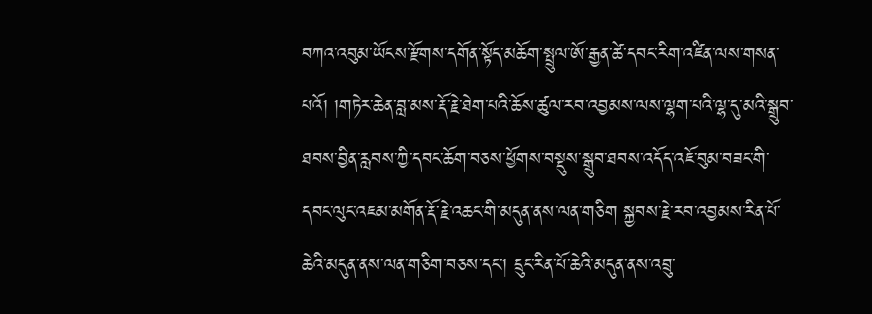བཀའ་འབུམ་ཡོངས་རྫོགས་དགོན་སྟོད་མཆོག་སྤྲུལ་ཨོ་རྒྱན་ཚེ་དབང་རིག་འཛིན་ལས་གསན་པའོ། །གཏེར་ཆེན་བླ་མས་རྡོ་རྗེ་ཐེག་པའི་ཆོས་ཚུལ་རབ་འབྱམས་ལས་ལྷག་པའི་ལྷ་དུ་མའི་སྒྲུབ་ཐབས་བྱིན་རླབས་ཀྱི་དབང་ཆོག་བཅས་ཕྱོགས་བསྡུས་སྒྲུབ་ཐབས་འདོད་འཇོ་བུམ་བཟང་གི་དབང་ལུང་འཇམ་མགོན་རྡོ་རྗེ་འཆང་གི་མདུན་ནས་ལན་གཅིག སྐྱབས་རྗེ་རབ་འབྱམས་རིན་པོ་ཆེའི་མདུན་ནས་ལན་གཅིག་བཅས་དང་། དྲུང་རིན་པོ་ཆེའི་མདུན་ནས་འབྲུ་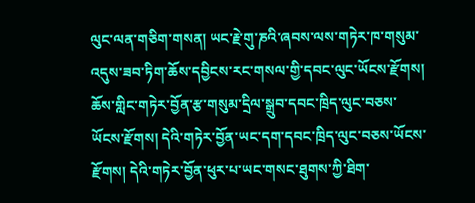ལུང་ལན་གཅིག་གསན། ཡང་རྗེ་གུ་ཎའི་ཞབས་ལས་གཏེར་ཁ་གསུམ་འདུས་ཟབ་ཏིག་ཆོས་དབྱིངས་རང་གསལ་གྱི་དབང་ལུང་ཡོངས་རྫོགས། ཆོས་གླིང་གཏེར་བྱོན་རྩ་གསུམ་དྲིལ་སྒྲུབ་དབང་ཁྲིད་ལུང་བཅས་ཡོངས་རྫོགས། དེའི་གཏེར་བྱོན་ཡང་དག་དབང་ཁྲིད་ལུང་བཅས་ཡོངས་རྫོགས། དེའི་གཏེར་བྱོན་ཕུར་པ་ཡང་གསང་ཐུགས་ཀྱི་ཐིག་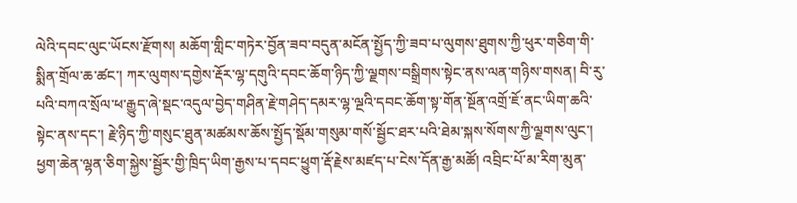ལེའི་དབང་ལུང་ཡོངས་རྫོགས། མཆོག་གླིང་གཏེར་བྱོན་ཟབ་བདུན་མངོན་སྤྱོད་ཀྱི་ཟབ་པ་ལུགས་ཐུགས་ཀྱི་ཕུར་གཅིག་གི་སྨིན་གྲོལ་ཆ་ཚང་། ཀར་ལུགས་དགྱེས་རྡོར་ལྷ་དགུའི་དབང་ཆོག་ཉིད་ཀྱི་ལྗགས་བསྒྲིགས་སྟེང་ནས་ལན་གཉིས་གསན། བི་རུ་པའི་བཀའ་སྲོལ་ཕ་རྒྱུད་ཞེ་སྡང་འདུལ་བྱེད་གཤིན་རྗེ་གཤེད་དམར་ལྷ་ལྔའི་དབང་ཆོག་སྟ་གོན་སྔོན་འགྲོ་ཇོ་ནང་ཡིག་ཆའི་སྟེང་ནས་དང་། རྗེ་ཉིད་ཀྱི་གསུང་ཐུན་མཚམས་ཆོས་སྤྱོད་སྡོམ་གསུམ་གསོ་སྦྱོང་ཐར་པའི་ཐེམ་སྐས་སོགས་ཀྱི་ལྗགས་ལུང་། ཕྱག་ཆེན་ལྷན་ཅིག་སྐྱེས་སྦྱོར་གྱི་ཁྲིད་ཡིག་རྒྱས་པ་དབང་ཕྱུག་རྡོ་རྗེས་མཛད་པ་ངེས་དོན་རྒྱ་མཚོ། འབྲིང་པོ་མ་རིག་མུན་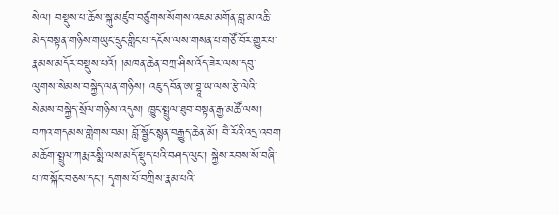སེལ། བསྡུས་པ་ཆོས་སྐུ་མཛུབ་བཙུགས་སོགས་འཇམ་མགོན་བླ་མ་འཆི་མེད་བསྟན་གཉིས་གཡུང་དྲུང་གླིང་པ་དངོས་ལས་གསན་པ་གཙོ་བོར་གྱུར་པ་རྣམས་མདོར་བསྡུས་པའོ། །མཁན་ཆེན་བཀྲ་ཤིས་འོད་ཟེར་ལས་དབུ་ལུགས་སེམས་བསྐྱེད་ལན་གཉིས། འཇུ་དབོན་ཨ་བྷཱ་ཡ་ལས་རྩེ་ལེའི་སེམས་བསྐྱེད་སྲོལ་གཉིས་འདུས། ཁྱུང་སྤྲུལ་ཐུབ་བསྟན་རྒྱ་མཚོ་ལས། བཀའ་གདམས་གླེགས་བམ། བློ་སྦྱོང་སྙན་བརྒྱུད་ཆེན་མོ། བཻ་རོའི་འདྲ་འབག མཆོག་སྤྲུལ་ཀརྨ་རསྨི་ལས་མདོ་སྡུད་པའི་བཤད་ལུང་། སྐྱེས་རབས་སོ་བཞི་པ་ཁ་སྐོང་བཅས་དང་། དྭགས་པོ་བཀྲིས་རྣམ་པའི་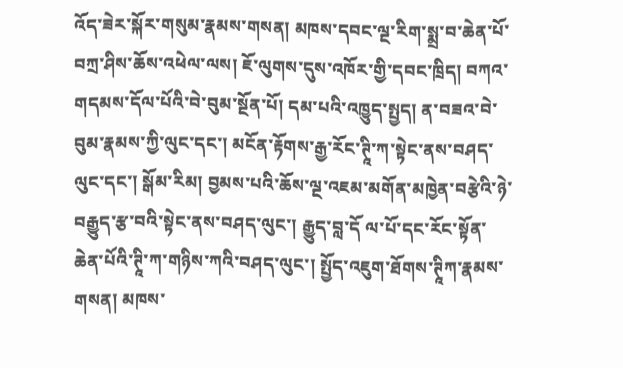འོད་ཟེར་སྐོར་གསུམ་རྣམས་གསན། མཁས་དབང་ལྔ་རིག་སྨྲ་བ་ཆེན་པོ་བཀྲ་ཤིས་ཆོས་འཕེལ་ལས། ཇོ་ལུགས་དུས་འཁོར་གྱི་དབང་ཁྲིད། བཀའ་གདམས་དོལ་པོའི་བེ་བུམ་སྔོན་པོ། དམ་པའི་འཁྱུད་སྤྱད། ན་བཟའ་བེ་བུམ་རྣམས་ཀྱི་ལུང་དང་། མངོན་རྟོགས་རྒྱ་རོང་ཊཱི་ཀ་སྟེང་ནས་བཤད་ལུང་དང་། སྒོམ་རིམ། བྱམས་པའི་ཆོས་ལྔ་འཇམ་མགོན་མཁྱེན་བརྩེའི་ཉེ་བརྒྱུད་རྩ་བའི་སྟེང་ནས་བཤད་ལུང་། རྒྱུད་བླ་དོ ལ་པོ་དང་རོང་སྟོན་ཆེན་པོའི་ཊཱི་ཀ་གཉིས་ཀའི་བཤད་ལུང་། སྤྱོད་འཇུག་ཐོགས་ཊཱིཀ་རྣམས་གསན། མཁས་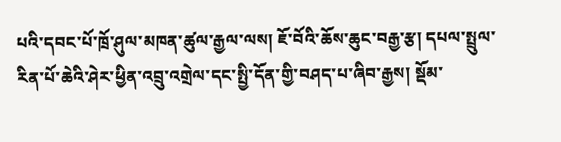པའི་དབང་པོ་ཁྲོ་ཤུལ་མཁན་ཚུལ་རྒྱལ་ལས། ཇོ་བོའི་ཆོས་ཆུང་བརྒྱ་རྩ། དཔལ་སྤྲུལ་རིན་པོ་ཆེའི་ཤེར་ཕྱིན་འབྲུ་འགྲེལ་དང་སྤྱི་དོན་གྱི་བཤད་པ་ཞིབ་རྒྱས། སྡོམ་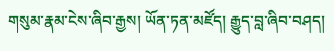གསུམ་རྣམ་ངེས་ཞིབ་རྒྱས། ཡོན་ཏན་མཛོད། རྒྱུད་བླ་ཞིབ་བཤད།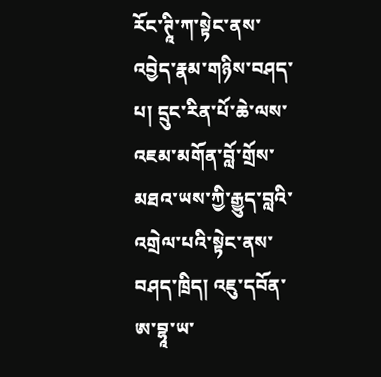རོང་ཊཱི་ཀ་སྟེང་ནས་འབྱེད་རྣམ་གཉིས་བཤད་པ། དྲུང་རིན་པོ་ཆེ་ལས་འཇམ་མགོན་བློ་གྲོས་མཐའ་ཡས་ཀྱི་རྒྱུད་བླའི་འགྲེལ་པའི་སྟེང་ནས་བཤད་ཁྲིད། འཇུ་དབོན་ཨ་བྷཱ་ཡ་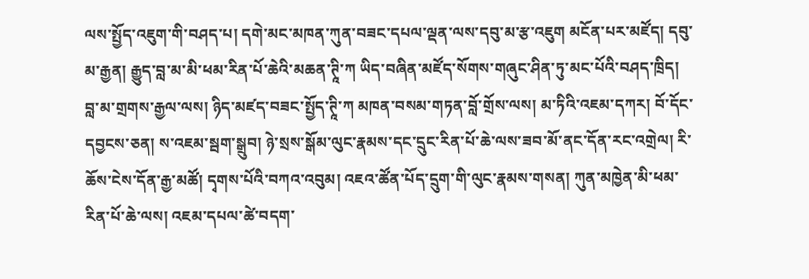ལས་སྤྱོད་འཇུག་གི་བཤད་པ། དགེ་མང་མཁན་ཀུན་བཟང་དཔལ་ལྡན་ལས་དབུ་མ་རྩ་འཇུག མངོན་པར་མཛོད། དབུ་མ་རྒྱན། རྒྱུད་བླ་མ་མི་ཕམ་རིན་པོ་ཆེའི་མཆན་ཊཱི་ཀ ཡིད་བཞིན་མཛོད་སོགས་གཞུང་ཤིན་ཏུ་མང་པོའི་བཤད་ཁྲིད། བླ་མ་གྲགས་རྒྱལ་ལས། ཉིད་མཛད་བཟང་སྤྱོད་ཊཱི་ཀ མཁན་བསམ་གཏན་བློ་གྲོས་ལས། མ་ཏིའི་འཇམ་དཀར། བོ་དོང་དབྱངས་ཅན། ས་འཇམ་སྦག་སྒྲུབ། ཉེ་སྲས་སྒོམ་ལུང་རྣམས་དང་དྲུང་རིན་པོ་ཆེ་ལས་ཟབ་མོ་ནང་དོན་རང་འགྲེལ། རི་ཆོས་ངེས་དོན་རྒྱ་མཚོ། དྭགས་པོའི་བཀའ་འབུམ། འཇའ་ཚོན་པོད་དྲུག་གི་ལུང་རྣམས་གསན། ཀུན་མཁྱེན་མི་ཕམ་རིན་པོ་ཆེ་ལས། འཇམ་དཔལ་ཚེ་བདག་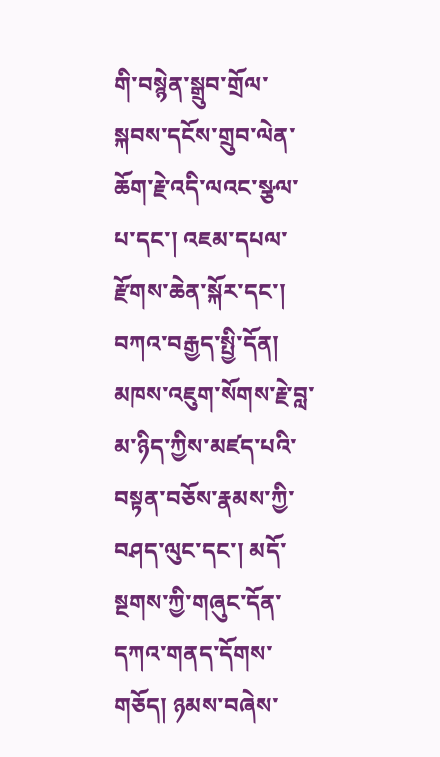གི་བསྙེན་སྒྲུབ་གྲོལ་སྐབས་དངོས་གྲུབ་ལེན་ཆོག་རྗེ་འདི་ལའང་སྩལ་པ་དང་། འཇམ་དཔལ་རྫོགས་ཆེན་སྐོར་དང་། བཀའ་བརྒྱད་སྤྱི་དོན། མཁས་འཇུག་སོགས་རྗེ་བླ་མ་ཉིད་ཀྱིས་མཛད་པའི་བསྟན་བཅོས་རྣམས་ཀྱི་བཤད་ལུང་དང་། མདོ་སྔགས་ཀྱི་གཞུང་དོན་དཀའ་གནད་དོགས་གཅོད། ཉམས་བཞེས་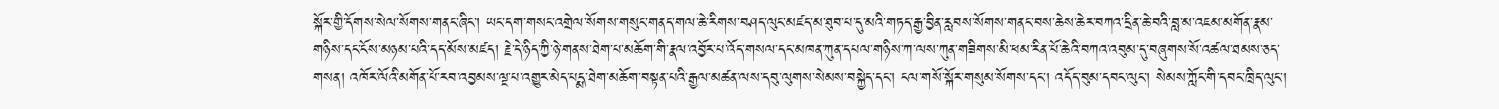སྐོར་གྱི་དོགས་སེལ་སོགས་གནང་ཞིང་། ཡང་དག་གསང་འགྲེལ་སོགས་གསུང་གནད་གལ་ཆེ་རིགས་བཤད་ལུང་མཛད་མ་ཐུབ་པ་དུ་མའི་གཏད་རྒྱ་བྱིན་རླབས་སོགས་གནང་བས་ཆེས་ཆེར་བཀའ་དྲིན་ཆེ་བའི་བླ་མ་འཇམ་མགོན་རྣམ་གཉིས་དང་ངོས་མཉམ་པའི་དད་མོས་མཛད། རྗེ་དེ་ཉིད་ཀྱི་ཉེ་གནས་ཐེག་པ་མཆོག་གི་རྣལ་འབྱོར་པ་འོད་གསལ་དང་མཁན་ཀུན་དཔལ་གཉིས་ཀ་ལས་ཀུན་གཟིགས་མི་ཕམ་རིན་པོ་ཆེའི་བཀའ་འབུམ་དུ་བཞུགས་སོ་འཚལ་ཐམས་ཅད་གསན། འཁོར་ལོའི་མགོན་པོ་རབ་འབྱམས་ལྔ་པ་འགྱུར་མེད་པདྨ་ཐེག་མཆོག་བསྟན་པའི་རྒྱལ་མཚན་ལས་དབུ་ལུགས་སེམས་བསྐྱེད་དང་། ངལ་གསོ་སྐོར་གསུམ་སོགས་དང་། འདོད་བུམ་དབང་ལུང་། སེམས་ཀློང་གི་དབང་ཁྲིད་ལུང་།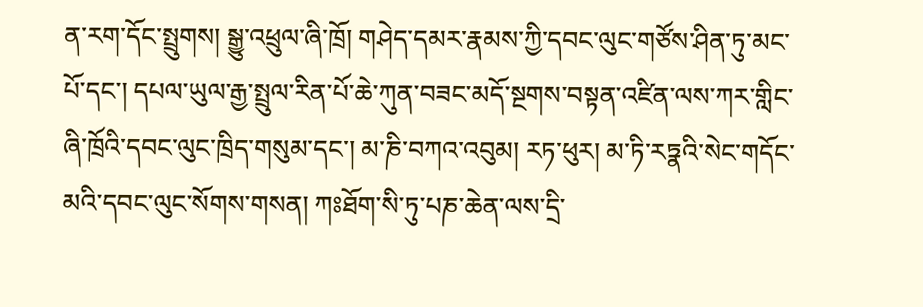ན་རག་དོང་སྤྲུགས། སྒྱུ་འཕྲུལ་ཞི་ཁྲོ། གཤེད་དམར་རྣམས་ཀྱི་དབང་ལུང་གཙོས་ཤིན་ཏུ་མང་པོ་དང་། དཔལ་ཡུལ་རྒྱ་སྤྲུལ་རིན་པོ་ཆེ་ཀུན་བཟང་མདོ་སྔགས་བསྟན་འཛིན་ལས་ཀར་གླིང་ཞི་ཁྲོའི་དབང་ལུང་ཁྲིད་གསུམ་དང་། མ་ཎི་བཀའ་འབུམ། རཏ་ཕུར། མ་ཏི་རཏྣའི་སེང་གདོང་མའི་དབང་ལུང་སོགས་གསན། ཀཿཐོག་སི་ཏུ་པཎ་ཆེན་ལས་དྲི་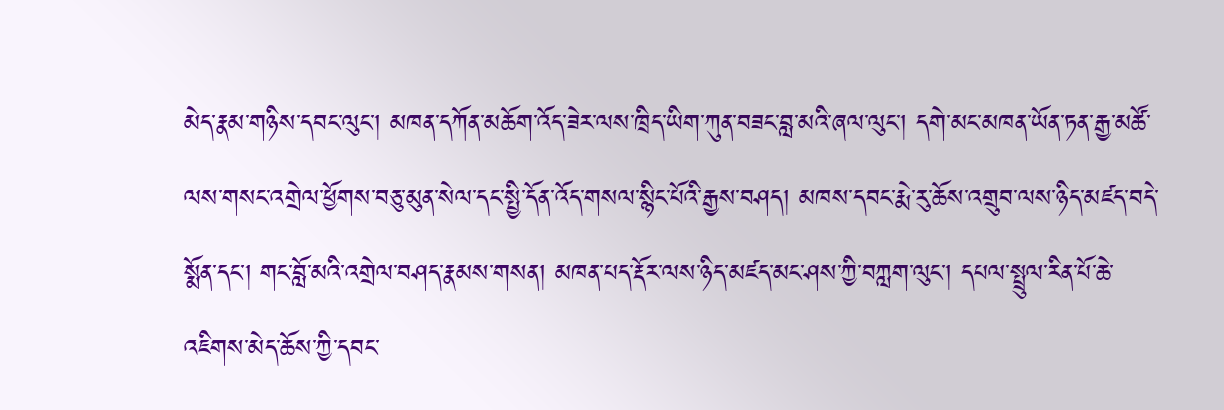མེད་རྣམ་གཉིས་དབང་ལུང་། མཁན་དཀོན་མཆོག་འོད་ཟེར་ལས་ཁྲིད་ཡིག་ཀུན་བཟང་བླ་མའི་ཞལ་ལུང་། དགེ་མང་མཁན་ཡོན་ཏན་རྒྱ་མཚོ་ལས་གསང་འགྲེལ་ཕྱོགས་བཅུ་མུན་སེལ་དང་སྤྱི་དོན་འོད་གསལ་སྙིང་པོའི་རྒྱས་བཤད། མཁས་དབང་རྨེ་རུ་ཆོས་འགྲུབ་ལས་ཉིད་མཛད་བདེ་སྨོན་དང་། གང་བློ་མའི་འགྲེལ་བཤད་རྣམས་གསན། མཁན་པད་རྡོར་ལས་ཉིད་མཛད་མང་ཤས་ཀྱི་བཀླག་ལུང་། དཔལ་སྤྲུལ་རིན་པོ་ཆེ་འཇིགས་མེད་ཆོས་ཀྱི་དབང་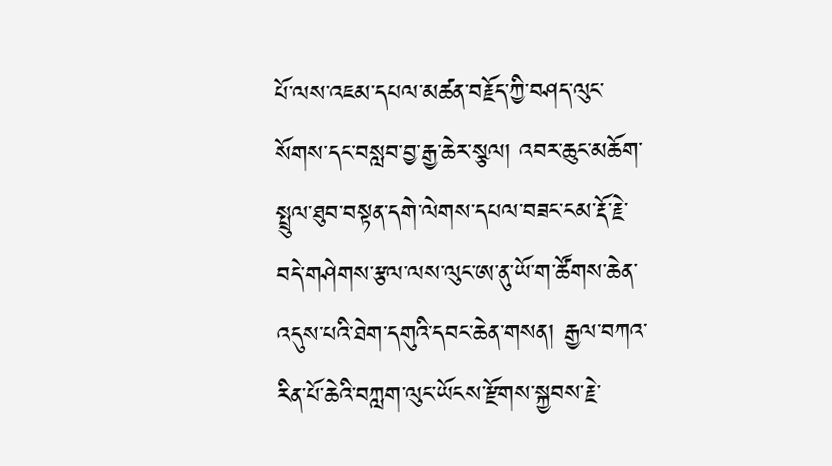པོ་ལས་འཇམ་དཔལ་མཚན་བརྗོད་ཀྱི་བཤད་ལུང་སོགས་དང་བསླབ་བྱ་རྒྱ་ཆེར་སྩལ། འབར་ཆུང་མཆོག་སྤྲུལ་ཐུབ་བསྟན་དགེ་ལེགས་དཔལ་བཟང་ངམ་རྡོ་རྗེ་བདེ་གཤེགས་རྩལ་ལས་ལུང་ཨ་ནུ་ཡོ་ག་ཚོགས་ཆེན་འདུས་པའི་ཐེག་དགུའི་དབང་ཆེན་གསན། རྒྱལ་བཀའ་རིན་པོ་ཆེའི་བཀླག་ལུང་ཡོངས་རྫོགས་སྐྱབས་རྗེ་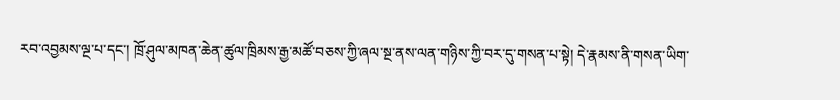རབ་འབྱམས་ལྔ་པ་དང་། ཁྲོ་ཤུལ་མཁན་ཆེན་ཚུལ་ཁྲིམས་རྒྱ་མཚོ་བཅས་ཀྱི་ཞལ་སྔ་ནས་ལན་གཉིས་ཀྱི་བར་དུ་གསན་པ་སྟེ། དེ་རྣམས་ནི་གསན་ཡིག་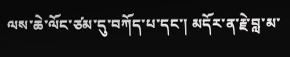ལས་ཆེ་ལོང་ཙམ་དུ་བཀོད་པ་དང་། མདོར་ན་རྗེ་བླ་མ་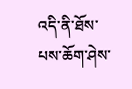འདི་ནི་ཐོས་པས་ཆོག་ཤེས་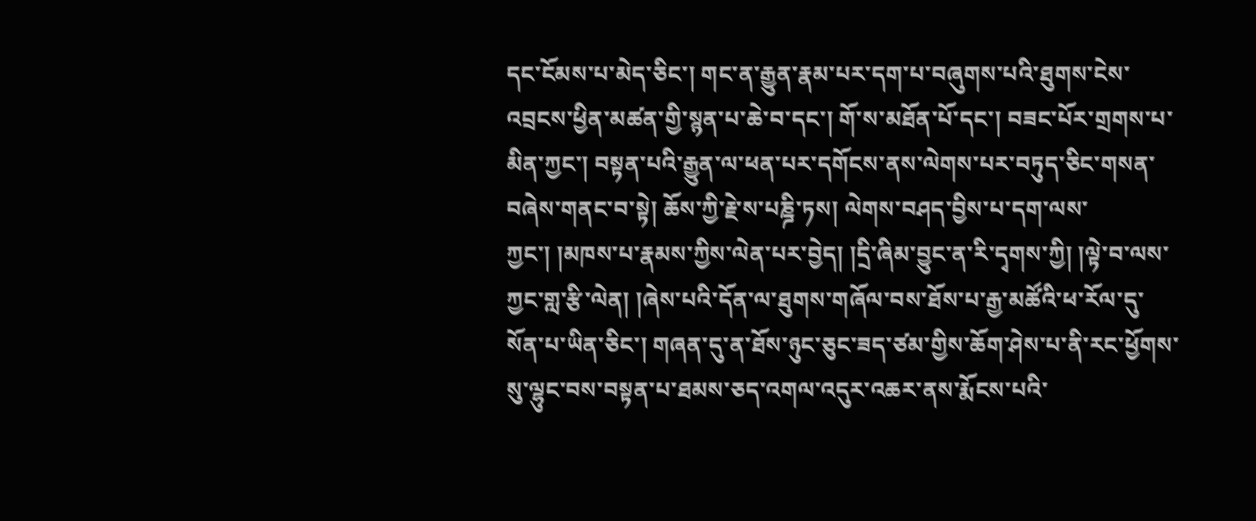དང་ངོམས་པ་མེད་ཅིང་། གང་ན་རྒྱུན་རྣམ་པར་དག་པ་བཞུགས་པའི་ཐུགས་ངེས་འབྲངས་ཕྱིན་མཚན་གྱི་སྙན་པ་ཆེ་བ་དང་། གོ་ས་མཐོན་པོ་དང་། བཟང་པོར་གྲགས་པ་མིན་ཀྱང་། བསྟན་པའི་རྒྱུན་ལ་ཕན་པར་དགོངས་ནས་ལེགས་པར་བཏུད་ཅིང་གསན་བཞེས་གནང་བ་སྟེ། ཆོས་ཀྱི་རྗེ་ས་པཎྜི་ཏས། ལེགས་བཤད་བྱིས་པ་དག་ལས་ཀྱང་། །མཁས་པ་རྣམས་ཀྱིས་ལེན་པར་བྱེད། །དྲི་ཞིམ་བྱུང་ན་རི་དྭགས་ཀྱི། །ལྟེ་བ་ལས་ཀྱང་གླ་རྩི་ལེན། །ཞེས་པའི་དོན་ལ་ཐུགས་གཞོལ་བས་ཐོས་པ་རྒྱ་མཚོའི་ཕ་རོལ་དུ་སོན་པ་ཡིན་ཅིང་། གཞན་དུ་ན་ཐོས་ཉུང་ཅུང་ཟད་ཙམ་གྱིས་ཆོག་ཤེས་པ་ནི་རང་ཕྱོགས་སུ་ལྷུང་བས་བསྟན་པ་ཐམས་ཅད་འགལ་འདུར་འཆར་ནས་རྨོངས་པའི་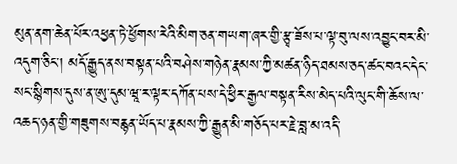མུན་ནག་ཆེན་པོར་འཕྱན་ཏེ་ཕྱོགས་རེའི་མིག་ཅན་གཡག་ཞར་གྱི་རྩྭ་ཟོས་པ་ལྟ་བུ་ལས་འབྱུང་བར་མི་འདུག་ཅིང་། མདོ་རྒྱུད་ནས་བསྟན་པའི་བཤེས་གཉེན་རྣམས་ཀྱི་མཚན་ཉིད་ཐམས་ཅད་ཚང་བའང་དེང་སང་སྙིགས་དུས་ན་ཨུ་དུམ་ཝཱ་ར་ལྟར་དཀོན་པས་དེ་ཕྱིར་རྒྱལ་བསྟན་རིས་མེད་པའི་ལུང་གི་ཆོས་ལ་འཆད་ཉན་གྱི་གཟུགས་བརྙན་ཡོད་པ་རྣམས་ཀྱི་རྒྱུན་མི་གཅོད་པར་རྗེ་བླ་མ་འདི་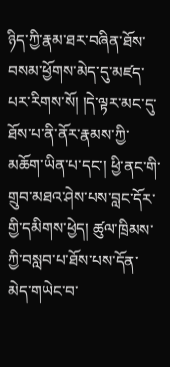ཉིད་ཀྱི་རྣམ་ཐར་བཞིན་ཐོས་བསམ་ཕྱོགས་མེད་དུ་མཛད་པར་རིགས་སོ། །དེ་ལྟར་མང་དུ་ཐོས་པ་ནི་ནོར་རྣམས་ཀྱི་མཆོག་ཡིན་པ་དང་། ཕྱི་ནང་གི་གྲུབ་མཐའ་ཤེས་པས་བླང་དོར་གྱི་དམིགས་ཕྱེད། ཚུལ་ཁྲིམས་ཀྱི་བསླབ་པ་ཐོས་པས་དོན་མེད་གཡེང་བ་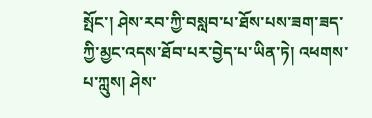སྤོང་། ཤེས་རབ་ཀྱི་བསླབ་པ་ཐོས་པས་ཟག་ཟད་ཀྱི་མྱང་འདས་ཐོབ་པར་བྱེད་པ་ཡིན་ཏེ། འཕགས་པ་ཀླུས། ཤེས་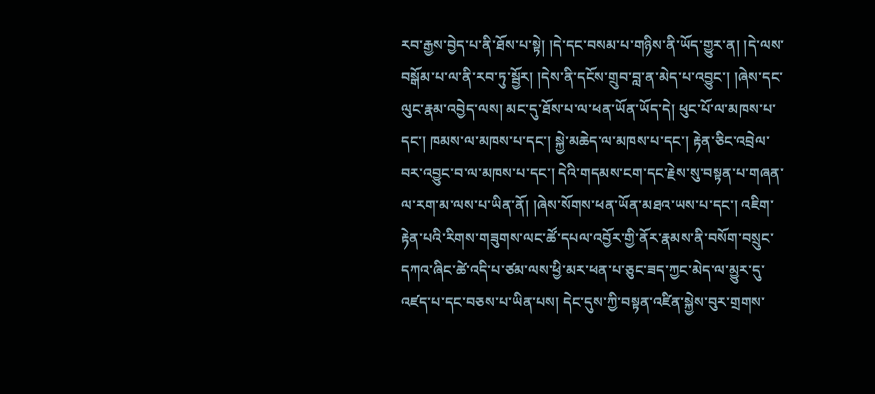རབ་རྒྱས་བྱེད་པ་ནི་ཐོས་པ་སྟེ། །དེ་དང་བསམ་པ་གཉིས་ནི་ཡོད་གྱུར་ན། །དེ་ལས་བསྒོམ་པ་ལ་ནི་རབ་ཏུ་སྦྱོར། །དེས་ནི་དངོས་གྲུབ་བླ་ན་མེད་པ་འབྱུང་། །ཞེས་དང་ལུང་རྣམ་འབྱེད་ལས། མང་དུ་ཐོས་པ་ལ་ཕན་ཡོན་ཡོད་དེ། ཕུང་པོ་ལ་མཁས་པ་དང་། ཁམས་ལ་མཁས་པ་དང་། སྐྱེ་མཆེད་ལ་མཁས་པ་དང་། རྟེན་ཅིང་འབྲེལ་བར་འབྱུང་བ་ལ་མཁས་པ་དང་། དེའི་གདམས་ངག་དང་རྗེས་སུ་བསྟན་པ་གཞན་ལ་རག་མ་ལས་པ་ཡིན་ནོ། །ཞེས་སོགས་ཕན་ཡོན་མཐའ་ཡས་པ་དང་། འཇིག་རྟེན་པའི་རིགས་གཟུགས་ལང་ཚོ་དཔལ་འབྱོར་གྱི་ནོར་རྣམས་ནི་བསོག་བསྲུང་དཀའ་ཞིང་ཚེ་འདི་པ་ཙམ་ལས་ཕྱི་མར་ཕན་པ་ཅུང་ཟད་ཀྱང་མེད་ལ་མྱུར་དུ་འཛད་པ་དང་བཅས་པ་ཡིན་པས། དེང་དུས་ཀྱི་བསྟན་འཛིན་སྐྱེས་བུར་གྲགས་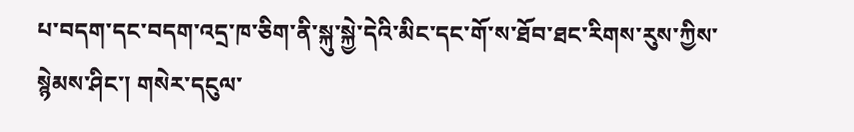པ་བདག་དང་བདག་འདྲ་ཁ་ཅིག་ནི་སྐུ་སྐྱེ་དེའི་མིང་དང་གོ་ས་ཐོབ་ཐང་རིགས་རུས་ཀྱིས་སྙེམས་ཤིང་། གསེར་དངུལ་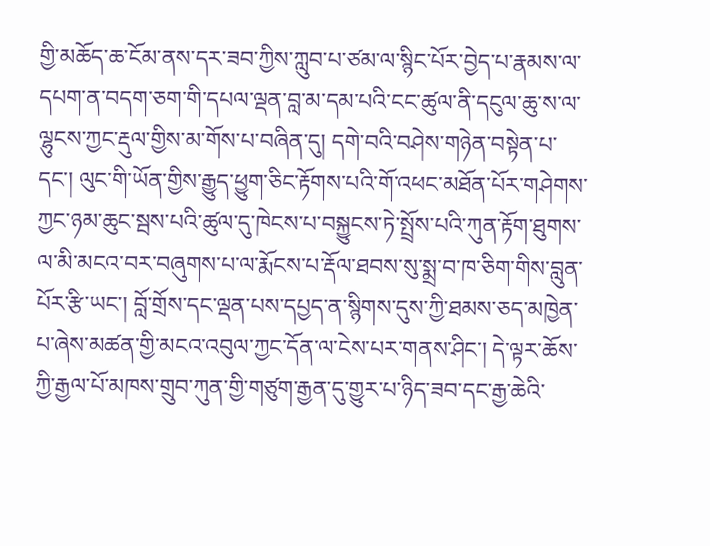གྱི་མཆོད་ཆ་ངོམ་ནས་དར་ཟབ་ཀྱིས་ཀླུབ་པ་ཙམ་ལ་སྙིང་པོར་བྱེད་པ་རྣམས་ལ་དཔག་ན་བདག་ཅག་གི་དཔལ་ལྡན་བླ་མ་དམ་པའི་ངང་ཚུལ་ནི་དངུལ་ཆུ་ས་ལ་ལྷུངས་ཀྱང་རྡུལ་གྱིས་མ་གོས་པ་བཞིན་དུ། དགེ་བའི་བཤེས་གཉེན་བསྟེན་པ་དང་། ལུང་གི་ཡོན་གྱིས་རྒྱུད་ཕྱུག་ཅིང་རྟོགས་པའི་གོ་འཕང་མཐོན་པོར་གཤེགས་ཀྱང་ཉམ་ཆུང་སྦས་པའི་ཚུལ་དུ་ཁེངས་པ་བསྐྱུངས་ཏེ་སྤྲོས་པའི་ཀུན་རྟོག་ཐུགས་ལ་མི་མངའ་བར་བཞུགས་པ་ལ་རྨོངས་པ་རྡོལ་ཐབས་སུ་སྨྲ་བ་ཁ་ཅིག་གིས་བླུན་པོར་རྩི་ཡང་། བློ་གྲོས་དང་ལྡན་པས་དཔྱད་ན་སྙིགས་དུས་ཀྱི་ཐམས་ཅད་མཁྱེན་པ་ཞེས་མཚན་གྱི་མངའ་འབུལ་ཀྱང་དོན་ལ་ངེས་པར་གནས་ཤིང་། དེ་ལྟར་ཆོས་ཀྱི་རྒྱལ་པོ་མཁས་གྲུབ་ཀུན་གྱི་གཙུག་རྒྱན་དུ་གྱུར་པ་ཉིད་ཟབ་དང་རྒྱ་ཆེའི་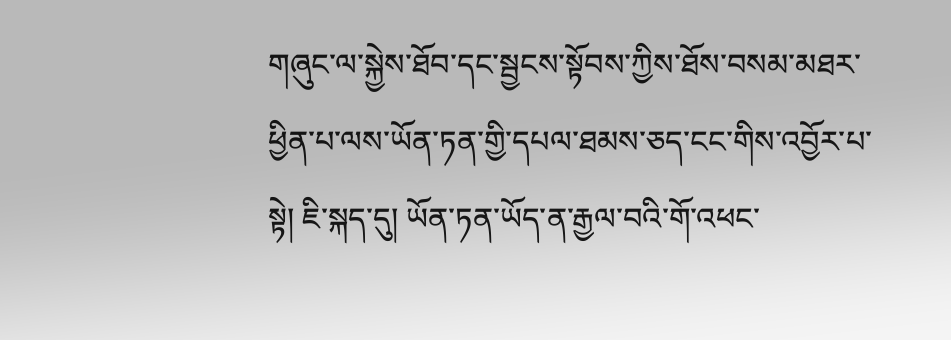གཞུང་ལ་སྐྱེས་ཐོབ་དང་སྦྱངས་སྟོབས་ཀྱིས་ཐོས་བསམ་མཐར་ཕྱིན་པ་ལས་ཡོན་ཏན་གྱི་དཔལ་ཐམས་ཅད་ངང་གིས་འབྱོར་པ་སྟེ། ཇི་སྐད་དུ། ཡོན་ཏན་ཡོད་ན་རྒྱལ་བའི་གོ་འཕང་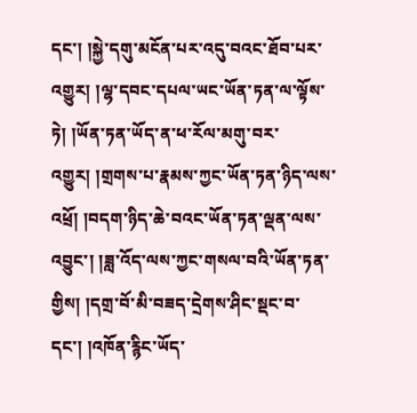དང་། །སྐྱེ་དགུ་མངོན་པར་འདུ་བའང་ཐོབ་པར་འགྱུར། །ལྷ་དབང་དཔལ་ཡང་ཡོན་ཏན་ལ་ལྟོས་ཏེ། །ཡོན་ཏན་ཡོད་ན་ཕ་རོལ་མགུ་བར་འགྱུར། །གྲགས་པ་རྣམས་ཀྱང་ཡོན་ཏན་ཉིད་ལས་འཕྲོ། །བདག་ཉིད་ཆེ་བའང་ཡོན་ཏན་ལྡན་ལས་འབྱུང་། །ཟླ་འོད་ལས་ཀྱང་གསལ་བའི་ཡོན་ཏན་གྱིས། །དགྲ་བོ་མི་བཟད་དྲེགས་ཤིང་སྡང་བ་དང་། །འཁོན་རྙིང་ཡོད་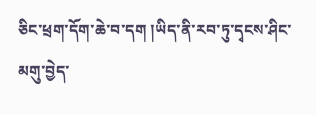ཅིང་ཕྲག་དོག་ཆེ་བ་དག །ཡིད་ནི་རབ་ཏུ་དྭངས་ཤིང་མགུ་བྱེད་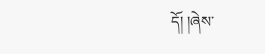དོ། །ཞེས་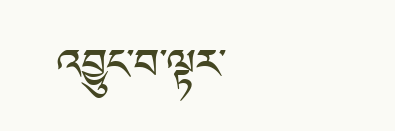འབྱུང་བ་ལྟར་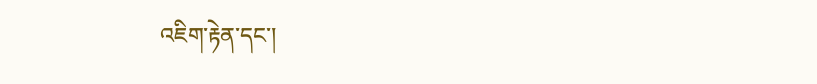འཇིག་རྟེན་དང་།